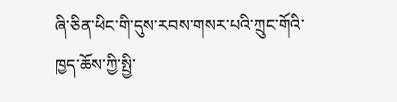ཞི་ཅིན་ཕིང་གི་དུས་རབས་གསར་པའི་ཀྲུང་གོའི་ཁྱད་ཆོས་ཀྱི་སྤྱི་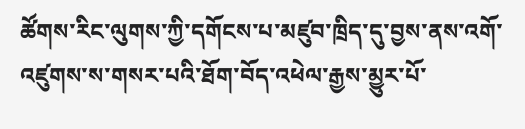ཚོགས་རིང་ལུགས་ཀྱི་དགོངས་པ་མཛུབ་ཁྲིད་དུ་བྱས་ནས་འགོ་འཛུགས་ས་གསར་པའི་ཐོག་བོད་འཕེལ་རྒྱས་མྱུར་པོ་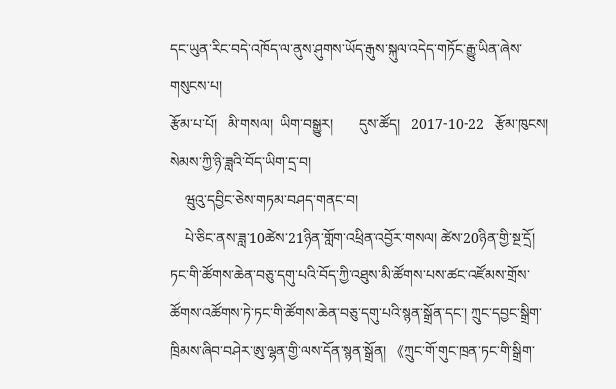དང་ཡུན་རིང་བདེ་འཁོད་ལ་ནུས་ཤུགས་ཡོད་རྒུས་སྐུལ་འདེད་གཏོང་རྒྱུ་ཡིན་ཞེས་གསུངས་པ།
རྩོམ་པ་པོ།   མི་གསལ།  ཡིག་བསྒྱུར།       དུས་ཚོད།   2017-10-22   རྩོམ་ཁུངས།    སེམས་ཀྱི་ཉི་ཟླའི་བོད་ཡིག་དྲ་བ།
    ཝུའུ་དབྱིང་ཅེས་གཏམ་བཤད་གནང་བ།
    པེ་ཅིང་ནས་ཟླ་10ཚེས་21ཉིན་གློག་འཕྲིན་འབྱོར་གསལ། ཚེས་20ཉིན་གྱི་སྔ་དྲོ། ཏང་གི་ཚོགས་ཆེན་བཅུ་དགུ་པའི་བོད་ཀྱི་འཐུས་མི་ཚོགས་པས་ཚང་འཛོམས་གྲོས་ཚོགས་འཚོགས་ཏེ་ཏང་གི་ཚོགས་ཆེན་བཅུ་དགུ་པའི་སྙན་སྒྲོན་དང་། ཀྲུང་དབྱང་སྒྲིག་ཁྲིམས་ཞིབ་བཤེར་ཨུ་ལྷན་གྱི་ལས་དོན་སྙན་སྒྲོན། 《ཀྲུང་གོ་གུང་ཁྲན་ཏང་གི་སྒྲིག་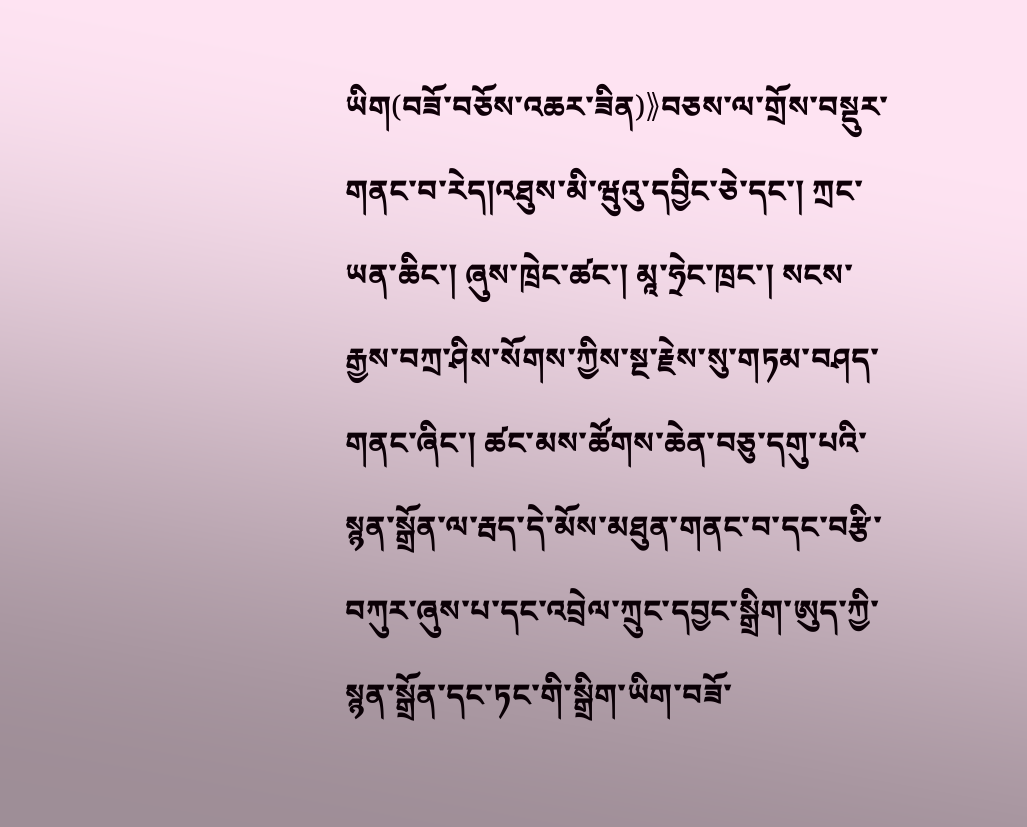ཡིག(བཟོ་བཅོས་འཆར་ཟིན)》བཅས་ལ་གྲོས་བསྡུར་གནང་བ་རེད།འཐུས་མི་ཝུའུ་དབྱིང་ཅེ་དང་། ཀྲང་ཡན་ཆིང་། ཞུས་ཁྲེང་ཚང་། མཱ་ཧྲེང་ཁྲང་། སངས་རྒྱས་བཀྲ་ཤིས་སོགས་ཀྱིས་སྔ་རྗེས་སུ་གཏམ་བཤད་གནང་ཞིང་། ཚང་མས་ཚོགས་ཆེན་བཅུ་དགུ་པའི་སྙན་སྒྲོན་ལ་རྦད་དེ་མོས་མཐུན་གནང་བ་དང་བརྩི་བཀུར་ཞུས་པ་དང་འབྲེལ་ཀྲུང་དབྱང་སྒྲིག་ཨུད་ཀྱི་སྙན་སྒྲོན་དང་ཏང་གི་སྒྲིག་ཡིག་བཟོ་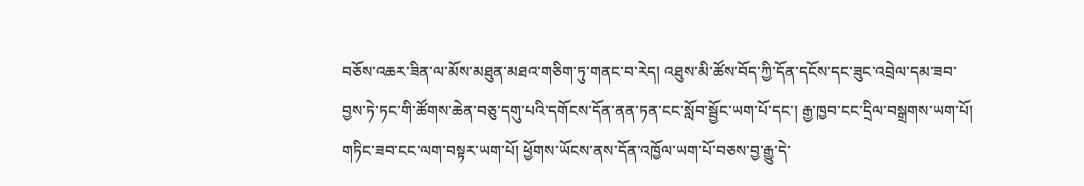བཅོས་འཆར་ཟིན་ལ་མོས་མཐུན་མཐའ་གཅིག་ཏུ་གནང་བ་རེད། འཐུས་མི་ཚོས་བོད་ཀྱི་དོན་དངོས་དང་ཟུང་འབྲེལ་དམ་ཟབ་བྱས་ཏེ་ཏང་གི་ཚོགས་ཆེན་བཅུ་དགུ་པའི་དགོངས་དོན་ནན་ཏན་ངང་སློབ་སྦྱོང་ཡག་པོ་དང་། རྒྱ་ཁྱབ་ངང་དྲིལ་བསྒྲགས་ཡག་པོ། གཏིང་ཟབ་ངང་ལག་བསྟར་ཡག་པོ། ཕྱོགས་ཡོངས་ནས་དོན་འཁྱོལ་ཡག་པོ་བཅས་བྱ་རྒྱུ་དེ་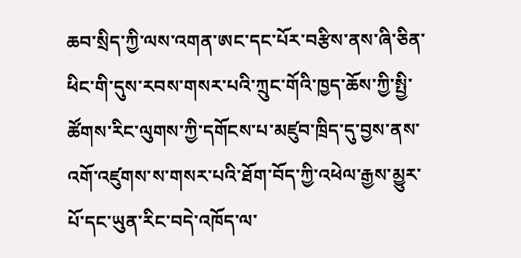ཆབ་སྲིད་ཀྱི་ལས་འགན་ཨང་དང་པོར་བརྩིས་ནས་ཞི་ཅིན་ཕིང་གི་དུས་རབས་གསར་པའི་ཀྲུང་གོའི་ཁྱད་ཆོས་ཀྱི་སྤྱི་ཚོགས་རིང་ལུགས་ཀྱི་དགོངས་པ་མཛུབ་ཁྲིད་དུ་བྱས་ནས་འགོ་འཛུགས་ས་གསར་པའི་ཐོག་བོད་ཀྱི་འཕེལ་རྒྱས་མྱུར་པོ་དང་ཡུན་རིང་བདེ་འཁོད་ལ་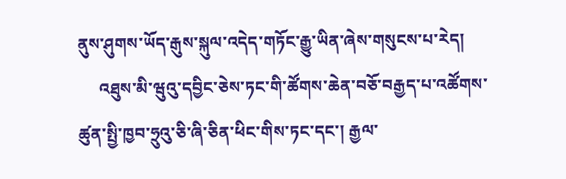ནུས་ཤུགས་ཡོད་རྒུས་སྐུལ་འདེད་གཏོང་རྒྱུ་ཡིན་ཞེས་གསུངས་པ་རེད།
     འཐུས་མི་ཝུའུ་དབྱིང་ཅེས་ཏང་གི་ཚོགས་ཆེན་བཅོ་བརྒྱད་པ་འཚོགས་ཚུན་སྤྱི་ཁྱབ་ཧྲུའུ་ཅི་ཞི་ཅིན་ཕིང་གིས་ཏང་དང་། རྒྱལ་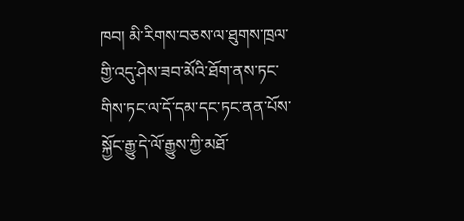ཁབ། མི་རིགས་བཅས་ལ་ཐུགས་ཁྲལ་གྱི་འདུ་ཤེས་ཟབ་མོའི་ཐོག་ནས་ཏང་གིས་ཏང་ལ་དོ་དམ་དང་ཏང་ནན་པོས་སྐྱོང་རྒྱུ་དེ་ལོ་རྒྱུས་ཀྱི་མཐོ་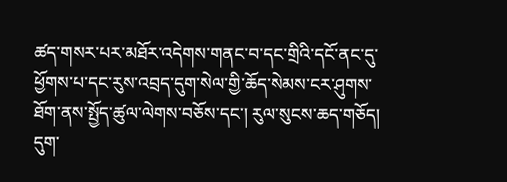ཚད་གསར་པར་མཐོར་འདེགས་གནང་བ་དང་གྲིའི་དངོ་ནང་དུ་ཕྱོགས་པ་དང་རུས་འབྲད་དུག་སེལ་གྱི་ཆོད་སེམས་ངར་ཤུགས་ཐོག་ནས་སྤྱོད་ཚུལ་ལེགས་བཅོས་དང་། རུལ་སུངས་ཆད་གཅོད། དུག་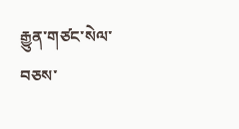རྒྱུན་གཙང་སེལ་བཅས་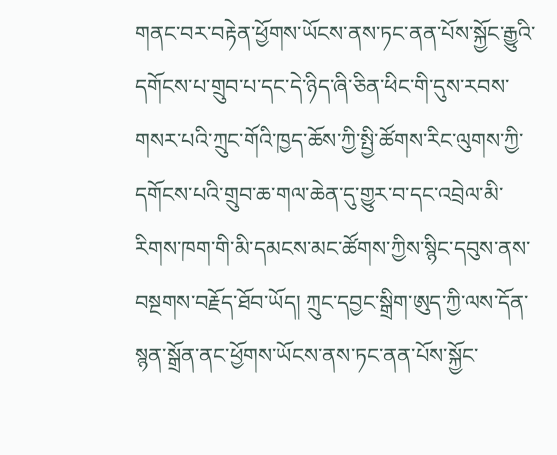གནང་བར་བརྟེན་ཕྱོགས་ཡོངས་ནས་ཏང་ནན་པོས་སྐྱོང་རྒྱུའི་དགོངས་པ་གྲུབ་པ་དང་དེ་ཉིད་ཞི་ཅིན་ཕིང་གི་དུས་རབས་གསར་པའི་ཀྲུང་གོའི་ཁྱད་ཆོས་ཀྱི་སྤྱི་ཚོགས་རིང་ལུགས་ཀྱི་དགོངས་པའི་གྲུབ་ཆ་གལ་ཆེན་དུ་གྱུར་བ་དང་འབྲེལ་མི་རིགས་ཁག་གི་མི་དམངས་མང་ཚོགས་ཀྱིས་སྙིང་དབུས་ནས་བསྔགས་བརྗོད་ཐོབ་ཡོད། ཀྲུང་དབྱང་སྒྲིག་ཨུད་ཀྱི་ལས་དོན་སྙན་སྒྲོན་ནང་ཕྱོགས་ཡོངས་ནས་ཏང་ནན་པོས་སྐྱོང་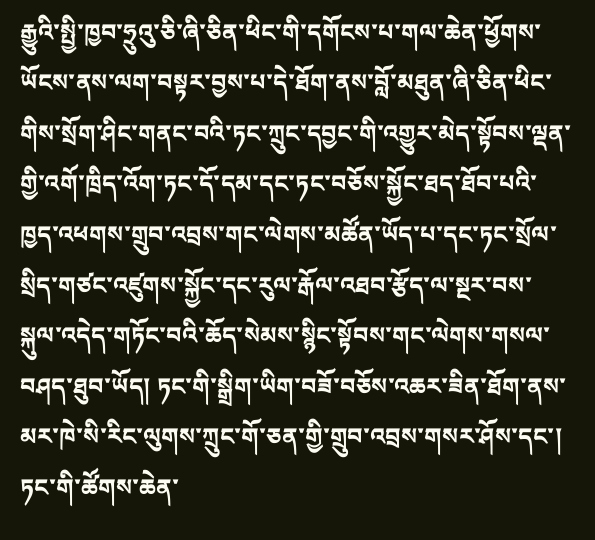རྒྱུའི་སྤྱི་ཁྱབ་ཧྲུའུ་ཅི་ཞི་ཅིན་ཕིང་གི་དགོངས་པ་གལ་ཆེན་ཕྱོགས་ཡོངས་ནས་ལག་བསྟར་བྱས་པ་དེ་ཐོག་ནས་བློ་མཐུན་ཞི་ཅིན་ཕིང་གིས་སྲོག་ཤིང་གནང་བའི་ཏང་ཀྲུང་དབྱང་གི་འགྱུར་མེད་སྟོབས་ལྡན་གྱི་འགོ་ཁྲིད་འོག་ཏང་དོ་དམ་དང་ཏང་བཅོས་སྐྱོང་ཐད་ཐོབ་པའི་ཁྱད་འཕགས་གྲུབ་འབྲས་གང་ལེགས་མཚོན་ཡོད་པ་དང་ཏང་སྲོལ་སྲིད་གཙང་འཛུགས་སྐྱོང་དང་རུལ་རྒོལ་འཐབ་རྩོད་ལ་སྔར་བས་སྐུལ་འདེད་གཏོང་བའི་ཆོད་སེམས་སྙིང་སྟོབས་གང་ལེགས་གསལ་བཤད་ཐུབ་ཡོད། ཏང་གི་སྒྲིག་ཡིག་བཟོ་བཅོས་འཆར་ཟིན་ཐོག་ནས་མར་ཁེ་སི་རིང་ལུགས་ཀྲུང་གོ་ཅན་གྱི་གྲུབ་འབྲས་གསར་ཤོས་དང་། ཏང་གི་ཚོགས་ཆེན་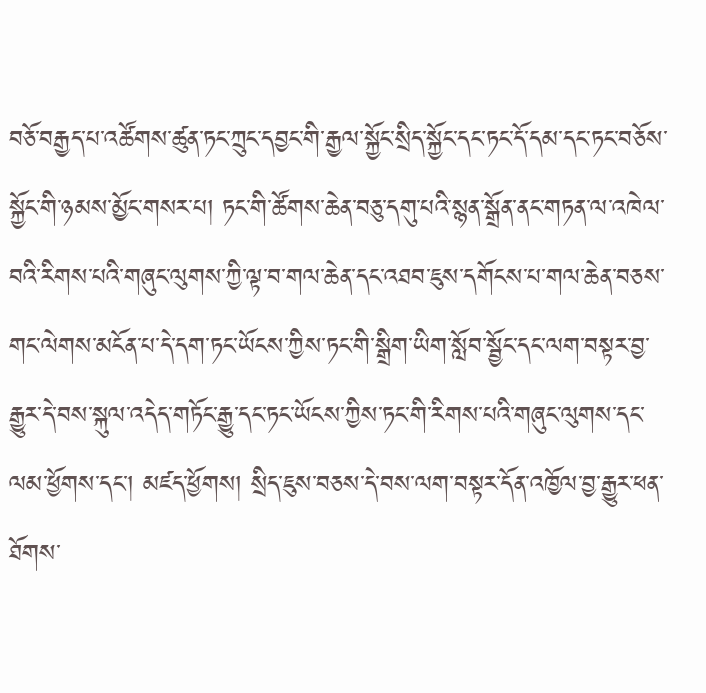བཅོ་བརྒྱད་པ་འཚོགས་ཚུན་ཏང་ཀྲུང་དབྱང་གི་རྒྱལ་སྐྱོང་སྲིད་སྐྱོང་དང་ཏང་དོ་དམ་དང་ཏང་བཅོས་སྐྱོང་གི་ཉམས་མྱོང་གསར་པ། ཏང་གི་ཚོགས་ཆེན་བཅུ་དགུ་པའི་སྙན་སྒྲོན་ནང་གཏན་ལ་འཁེལ་བའི་རིགས་པའི་གཞུང་ལུགས་ཀྱི་ལྟ་བ་གལ་ཆེན་དང་འཐབ་ཇུས་དགོངས་པ་གལ་ཆེན་བཅས་གང་ལེགས་མངོན་པ་དེ་དག་ཏང་ཡོངས་ཀྱིས་ཏང་གི་སྒྲིག་ཡིག་སློབ་སྦྱོང་དང་ལག་བསྟར་བྱ་རྒྱུར་དེ་བས་སྐུལ་འདེད་གཏོང་རྒྱུ་དང་ཏང་ཡོངས་ཀྱིས་ཏང་གི་རིགས་པའི་གཞུང་ལུགས་དང་ལམ་ཕྱོགས་དང་། མཛད་ཕྱོགས། སྲིད་ཇུས་བཅས་དེ་བས་ལག་བསྟར་དོན་འཁྱོལ་བྱ་རྒྱུར་ཕན་ཐོགས་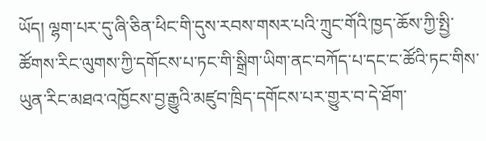ཡོད། ལྷག་པར་དུ་ཞི་ཅིན་ཕིང་གི་དུས་རབས་གསར་པའི་ཀྲུང་གོའི་ཁྱད་ཆོས་ཀྱི་སྤྱི་ཚོགས་རིང་ལུགས་ཀྱི་དགོངས་པ་ཏང་གི་སྒྲིག་ཡིག་ནང་བཀོད་པ་དང་ང་ཚོའི་ཏང་གིས་ཡུན་རིང་མཐའ་འཁྱོངས་བྱ་རྒྱུའི་མཛུབ་ཁྲིད་དགོངས་པར་གྱུར་བ་དེ་ཐོག་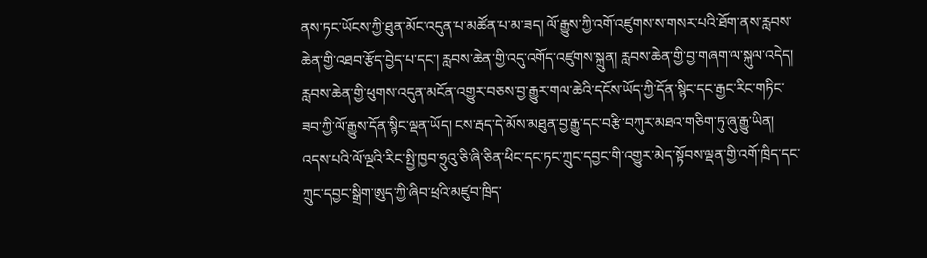ནས་ཏང་ཡོངས་ཀྱི་ཐུན་མོང་འདུན་པ་མཚོན་པ་མ་ཟད། ལོ་རྒྱུས་ཀྱི་འགོ་འཛུགས་ས་གསར་པའི་ཐོག་ནས་རླབས་ཆེན་གྱི་འཐབ་རྩོད་བྱེད་པ་དང་། རླབས་ཆེན་གྱི་འདུ་འགོད་འཛུགས་སྐྲུན། རླབས་ཆེན་གྱི་བྱ་གཞག་ལ་སྐུལ་འདེད། རླབས་ཆེན་གྱི་ཕུགས་འདུན་མངོན་འགྱུར་བཅས་བྱ་རྒྱུར་གལ་ཆེའི་དངོས་ཡོད་ཀྱི་དོན་སྙིང་དང་རྒྱང་རིང་གཏིང་ཟབ་ཀྱི་ལོ་རྒྱུས་དོན་སྙིང་ལྡན་ཡོད། ངས་རྦད་དེ་མོས་མཐུན་བྱ་རྒྱུ་དང་བརྩི་བཀུར་མཐའ་གཅིག་ཏུ་ཞུ་རྒྱུ་ཡིན། འདས་པའི་ལོ་ལྔའི་རིང་སྤྱི་ཁྱབ་ཧྲུའུ་ཅི་ཞི་ཅིན་ཕིང་དང་ཏང་ཀྲུང་དབྱང་གི་འགྱུར་མེད་སྟོབས་ལྡན་གྱི་འགོ་ཁྲིད་དང་ཀྲུང་དབྱང་སྒྲིག་ཨུད་ཀྱི་ཞིབ་ཕྲའི་མཛུབ་ཁྲིད་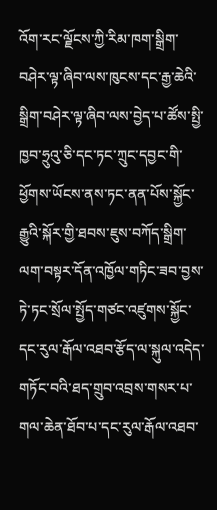འོག་རང་ལྗོངས་ཀྱི་རིམ་ཁག་སྒྲིག་བཤེར་ལྟ་ཞིབ་ལས་ཁུངས་དང་རྒྱ་ཆེའི་སྒྲིག་བཤེར་ལྟ་ཞིབ་ལས་བྱེད་པ་ཚོས་སྤྱི་ཁྱབ་ཧྲུའུ་ཅི་དང་ཏང་ཀྲུང་དབྱང་གི་ཕྱོགས་ཡོངས་ནས་ཏང་ནན་པོས་སྐྱོང་རྒྱུའི་སྐོར་གྱི་ཐབས་ཇུས་བཀོད་སྒྲིག་ལག་བསྟར་དོན་འཁྱོལ་གཏིང་ཟབ་བྱས་ཏེ་ཏང་སྲོལ་སྤྱོད་གཙང་འཛུགས་སྐྱོང་དང་རུལ་རྒོལ་འཐབ་རྩོད་ལ་སྐུལ་འདེད་གཏོང་བའི་ཐད་གྲུབ་འབྲས་གསར་པ་གལ་ཆེན་ཐོབ་པ་དང་རུལ་རྒོལ་འཐབ་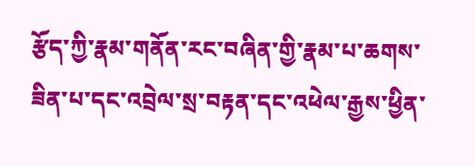རྩོད་ཀྱི་རྣམ་གནོན་རང་བཞིན་གྱི་རྣམ་པ་ཆགས་ཟིན་པ་དང་འབྲེལ་སྲ་བརྟན་དང་འཕེལ་རྒྱས་ཕྱིན་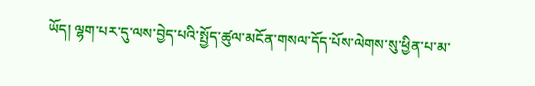ཡོད། ལྷག་པར་དུ་ལས་བྱེད་པའི་སྤྱོད་ཚུལ་མངོན་གསལ་དོད་པོས་ལེགས་སུ་ཕྱིན་པ་མ་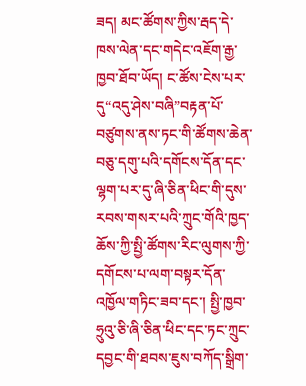ཟད། མང་ཚོགས་ཀྱིས་རྦད་དེ་ཁས་ལེན་དང་གདེང་འཇོག་རྒྱ་ཁྱབ་ཐོབ་ཡོད། ང་ཚོས་ངེས་པར་དུ“འདུ་ཤེས་བཞི”བརྟན་པོ་བཙུགས་ནས་ཏང་གི་ཚོགས་ཆེན་བཅུ་དགུ་པའི་དགོངས་དོན་དང་ལྷག་པར་དུ་ཞི་ཅིན་ཕིང་གི་དུས་རབས་གསར་པའི་ཀྲུང་གོའི་ཁྱད་ཆོས་ཀྱི་སྤྱི་ཚོགས་རིང་ལུགས་ཀྱི་དགོངས་པ་ལག་བསྟར་དོན་འཁྱོལ་གཏིང་ཟབ་དང་། སྤྱི་ཁྱབ་ཧྲུའུ་ཅི་ཞི་ཅིན་ཕིང་དང་ཏང་ཀྲུང་དབྱང་གི་ཐབས་ཇུས་བཀོད་སྒྲིག་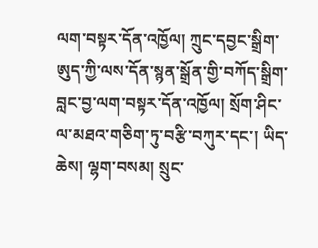ལག་བསྟར་དོན་འཁྱོལ། ཀྲུང་དབྱང་སྒྲིག་ཨུད་ཀྱི་ལས་དོན་སྙན་སྒྲོན་གྱི་བཀོད་སྒྲིག་བླང་བྱ་ལག་བསྟར་དོན་འཁྱོལ། སྲོག་ཤིང་ལ་མཐའ་གཅིག་ཏུ་བརྩི་བཀུར་དང་། ཡིད་ཆེས། ལྷག་བསམ། སྲུང་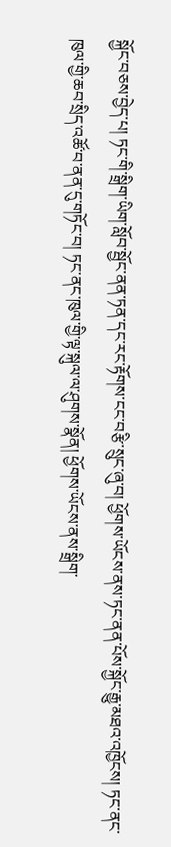སྐྱོང་བཅས་བྱེད་པ། ཏང་གི་སྒྲིག་ཡིག་སློབ་སྦྱོང་ནན་ཏན་དང་རང་རྟོགས་ངང་བརྩི་སྲུང་ཞུ་བ། ཕྱོགས་ཡོངས་ནས་ཏང་ནན་པོས་སྐྱོང་རྒྱུ་མཐའ་འཁྱོངས། ཏང་ནང་ཁུལ་གྱི་ཆབ་སྲིད་འཚོ་བ་ནན་དུ་གཏོང་བ། ཏང་ནང་ཁུལ་གྱི་ལྟ་སྐུལ་ལ་ཤུགས་སྣོན། ཕྱོགས་ཡོངས་ནས་སྒྲིག་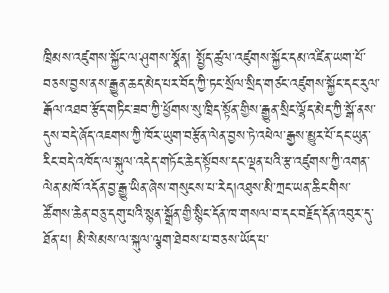ཁྲིམས་འཛུགས་སྐྱོང་ལ་ཤུགས་སྣོན། སྤྱོད་ཚུལ་འཛུགས་སྐྱོང་དམ་འཛིན་ཡག་པོ་བཅས་བྱས་ནས་རྒྱུན་ཆད་མེད་པར་བོད་ཀྱི་ཏང་སྲོལ་སྲིད་གཙང་འཛུགས་སྐྱོང་དང་རུལ་རྒོལ་འཐབ་རྩོད་གཏིང་ཟབ་ཀྱི་ཕྱོགས་སུ་ཁྲིད་སྟོན་གྱིས་རྒྱུན་སྲིང་ལྷོད་མེད་ཀྱི་སྒོ་ནས་དུས་བདེ་ཞོད་འཇགས་ཀྱི་ཁོར་ཡུག་བརྩོན་ལེན་བྱས་ཏེ་འཕེལ་རྒྱས་མྱུར་པོ་དང་ཡུན་རིང་བདེ་འཁོད་ལ་སྐུལ་འདེད་གཏོང་ཆེད་སྟོབས་དང་ལྡན་པའི་རྩ་འཛུགས་ཀྱི་འགན་ལེན་མཁོ་འདོན་བྱ་རྒྱུ་ཡིན་ཞེས་གསུངས་པ་རེད།འཐུས་མི་ཀྲང་ཡན་ཆིང་གིས་ཚོགས་ཆེན་བཅུ་དགུ་པའི་སྙན་སྒྲོན་གྱི་སྙིང་དོན་ཁ་གསལ་བ་དང་བརྗོད་དོན་འབུར་དུ་ཐོན་པ། མི་སེམས་ལ་སྐུལ་ལྕག་ཐེབས་པ་བཅས་ཡོད་པ་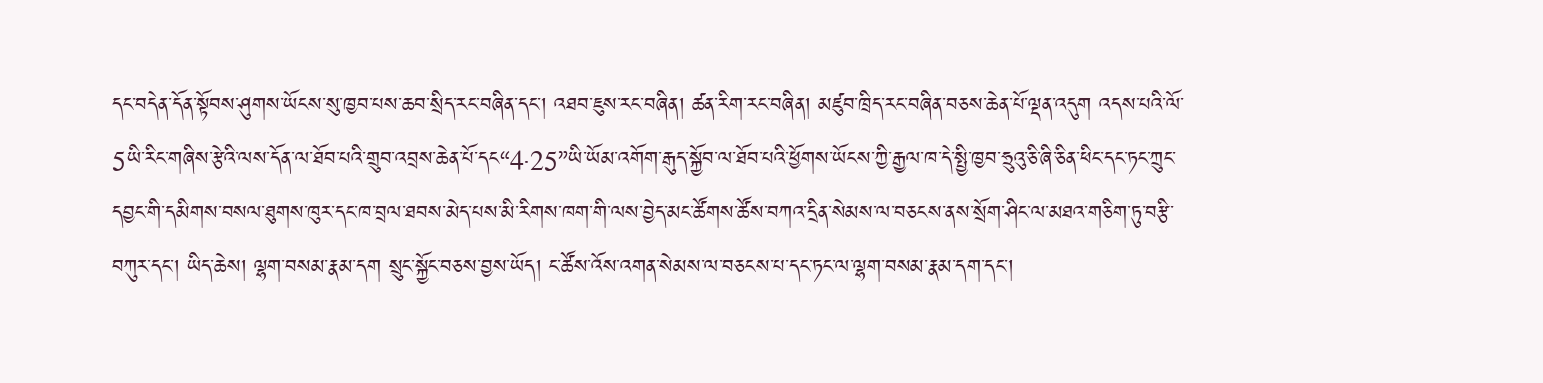དང་བདེན་དོན་སྟོབས་ཤུགས་ཡོངས་སུ་ཁྱབ་པས་ཆབ་སྲིད་རང་བཞིན་དང་། འཐབ་ཇུས་རང་བཞིན། ཚན་རིག་རང་བཞིན། མཛུབ་ཁྲིད་རང་བཞིན་བཅས་ཆེན་པོ་ལྡན་འདུག འདས་པའི་ལོ་5ཡི་རིང་གཞིས་རྩེའི་ལས་དོན་ལ་ཐོབ་པའི་གྲུབ་འབྲས་ཆེན་པོ་དང“4·25”ཡི་ཡོམ་འགོག་རྒུད་སྐྱོབ་ལ་ཐོབ་པའི་ཕྱོགས་ཡོངས་ཀྱི་རྒྱལ་ཁ་དེ་སྤྱི་ཁྱབ་ཧྲུའུ་ཅི་ཞི་ཅིན་ཕིང་དང་ཏང་ཀྲུང་དབྱང་གི་དམིགས་བསལ་ཐུགས་ཁུར་དང་ཁ་བྲལ་ཐབས་མེད་པས་མི་རིགས་ཁག་གི་ལས་བྱེད་མང་ཚོགས་ཚོས་བཀའ་དྲིན་སེམས་ལ་བཅངས་ནས་སྲོག་ཤིང་ལ་མཐའ་གཅིག་ཏུ་བརྩི་བཀུར་དང་། ཡིད་ཆེས། ལྷག་བསམ་རྣམ་དག སྲུང་སྐྱོང་བཅས་བྱས་ཡོད། ང་ཚོས་འོས་འགན་སེམས་ལ་བཅངས་པ་དང་ཏང་ལ་ལྷག་བསམ་རྣམ་དག་དང་།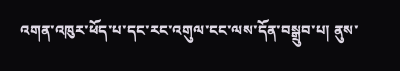འགན་འཁུར་ཕོད་པ་དང་རང་འགུལ་ངང་ལས་དོན་བསྒྲུབ་པ། ནུས་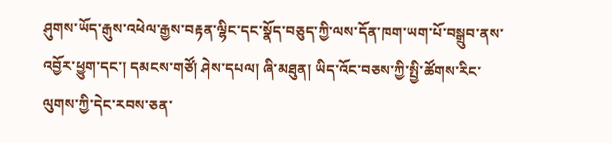ཤུགས་ཡོད་རྒུས་འཕེལ་རྒྱས་བརྟན་ལྷིང་དང་སྣོད་བཅུད་ཀྱི་ལས་དོན་ཁག་ཡག་པོ་བསྒྲུབ་ནས་འབྱོར་ཕྱུག་དང་། དམངས་གཙོ། ཤེས་དཔལ། ཞི་མཐུན། ཡིད་འོང་བཅས་ཀྱི་སྤྱི་ཚོགས་རིང་ལུགས་ཀྱི་དེང་རབས་ཅན་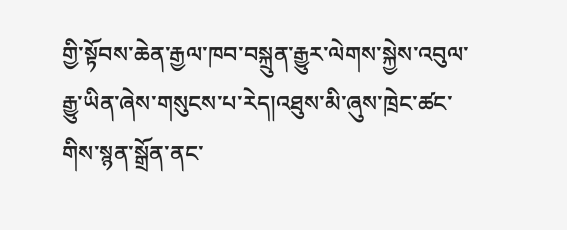གྱི་སྟོབས་ཆེན་རྒྱལ་ཁབ་བསྐྲུན་རྒྱུར་ལེགས་སྐྱེས་འབུལ་རྒྱུ་ཡིན་ཞེས་གསུངས་པ་རེད།འཐུས་མི་ཞུས་ཁྲེང་ཚང་གིས་སྙན་སྒྲོན་ནང་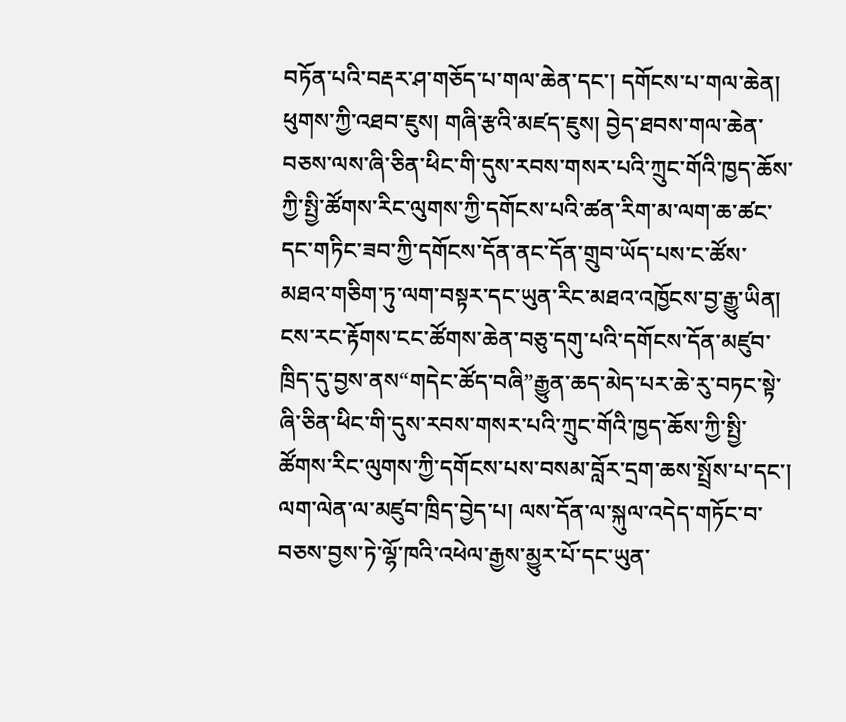བཏོན་པའི་བརྡར་ཤ་གཅོད་པ་གལ་ཆེན་དང་། དགོངས་པ་གལ་ཆེན། ཕུགས་ཀྱི་འཐབ་ཇུས། གཞི་རྩའི་མཛད་ཇུས། བྱེད་ཐབས་གལ་ཆེན་བཅས་ལས་ཞི་ཅིན་ཕིང་གི་དུས་རབས་གསར་པའི་ཀྲུང་གོའི་ཁྱད་ཆོས་ཀྱི་སྤྱི་ཚོགས་རིང་ལུགས་ཀྱི་དགོངས་པའི་ཚན་རིག་མ་ལག་ཆ་ཚང་དང་གཏིང་ཟབ་ཀྱི་དགོངས་དོན་ནང་དོན་གྲུབ་ཡོད་པས་ང་ཚོས་མཐའ་གཅིག་ཏུ་ལག་བསྟར་དང་ཡུན་རིང་མཐའ་འཁྱོངས་བྱ་རྒྱུ་ཡིན། ངས་རང་རྟོགས་ངང་ཚོགས་ཆེན་བཅུ་དགུ་པའི་དགོངས་དོན་མཛུབ་ཁྲིད་དུ་བྱས་ནས“གདེང་ཚོད་བཞི”རྒྱུན་ཆད་མེད་པར་ཆེ་རུ་བཏང་སྟེ་ཞི་ཅིན་ཕིང་གི་དུས་རབས་གསར་པའི་ཀྲུང་གོའི་ཁྱད་ཆོས་ཀྱི་སྤྱི་ཚོགས་རིང་ལུགས་ཀྱི་དགོངས་པས་བསམ་བློར་དྲག་ཆས་སྤྲོས་པ་དང་། ལག་ལེན་ལ་མཛུབ་ཁྲིད་བྱེད་པ། ལས་དོན་ལ་སྐུལ་འདེད་གཏོང་བ་བཅས་བྱས་ཏེ་ལྷོ་ཁའི་འཕེལ་རྒྱས་མྱུར་པོ་དང་ཡུན་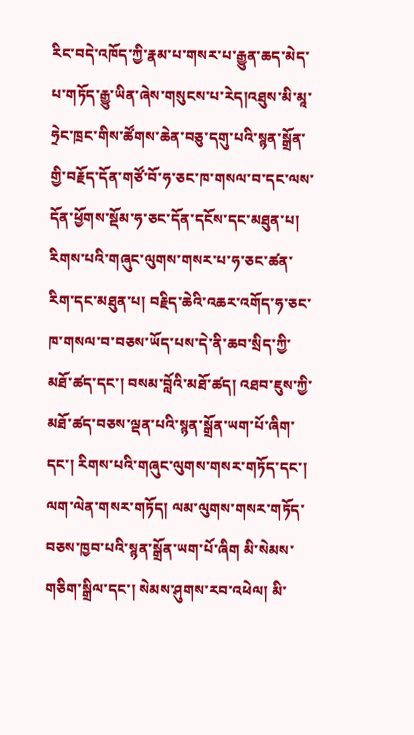རིང་བདེ་འཁོད་ཀྱི་རྣམ་པ་གསར་པ་རྒྱུན་ཆད་མེད་པ་གཏོད་རྒྱུ་ཡིན་ཞེས་གསུངས་པ་རེད།འཐུས་མི་མཱ་ཧྲེང་ཁྲང་གིས་ཚོགས་ཆེན་བཅུ་དགུ་པའི་སྙན་སྒྲོན་གྱི་བརྗོད་དོན་གཙོ་བོ་ཧ་ཅང་ཁ་གསལ་བ་དང་ལས་དོན་ཕྱོགས་སྡོམ་ཧ་ཅང་དོན་དངོས་དང་མཐུན་པ། རིགས་པའི་གཞུང་ལུགས་གསར་པ་ཧ་ཅང་ཚན་རིག་དང་མཐུན་པ། བརྗིད་ཆེའི་འཆར་འགོད་ཧ་ཅང་ཁ་གསལ་བ་བཅས་ཡོད་པས་དེ་ནི་ཆབ་སྲིད་ཀྱི་མཐོ་ཚད་དང་། བསམ་བློའི་མཐོ་ཚད། འཐབ་ཇུས་ཀྱི་མཐོ་ཚད་བཅས་ལྡན་པའི་སྙན་སྒྲོན་ཡག་པོ་ཞིག་དང་། རིགས་པའི་གཞུང་ལུགས་གསར་གཏོད་དང་། ལག་ལེན་གསར་གཏོད། ལམ་ལུགས་གསར་གཏོད་བཅས་ཁྱབ་པའི་སྙན་སྒྲོན་ཡག་པོ་ཞིག མི་སེམས་གཅིག་སྒྲིལ་དང་། སེམས་ཤུགས་རབ་འཕེལ། མི་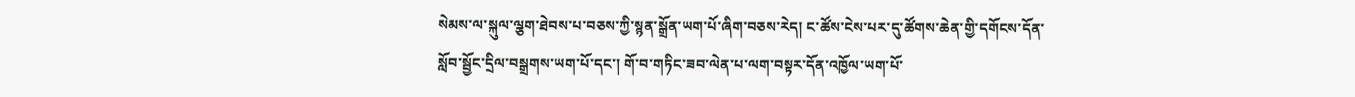སེམས་ལ་སྐུལ་ལྕག་ཐེབས་པ་བཅས་ཀྱི་སྙན་སྒྲོན་ཡག་པོ་ཞིག་བཅས་རེད། ང་ཚོས་ངེས་པར་དུ་ཚོགས་ཆེན་གྱི་དགོངས་དོན་སློབ་སྦྱོང་དྲིལ་བསྒྲགས་ཡག་པོ་དང་། གོ་བ་གཏིང་ཟབ་ལེན་པ་ལག་བསྟར་དོན་འཁྱོལ་ཡག་པོ་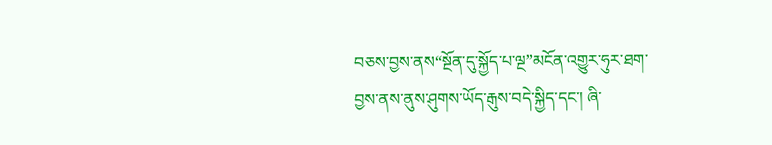བཅས་བྱས་ནས“སྔོན་དུ་སྐྱོད་པ་ལྔ”མངོན་འགྱུར་ཧུར་ཐག་བྱས་ནས་ནུས་ཤུགས་ཡོད་རྒུས་བདེ་སྐྱིད་དང་། ཞི་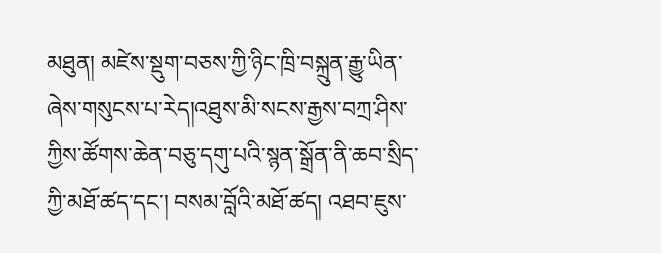མཐུན། མཛེས་སྡུག་བཅས་ཀྱི་ཉིང་ཁྲི་བསྐྲུན་རྒྱུ་ཡིན་ཞེས་གསུངས་པ་རེད།འཐུས་མི་སངས་རྒྱས་བཀྲ་ཤིས་ཀྱིས་ཚོགས་ཆེན་བཅུ་དགུ་པའི་སྙན་སྒྲོན་ནི་ཆབ་སྲིད་ཀྱི་མཐོ་ཚད་དང་། བསམ་བློའི་མཐོ་ཚད། འཐབ་ཇུས་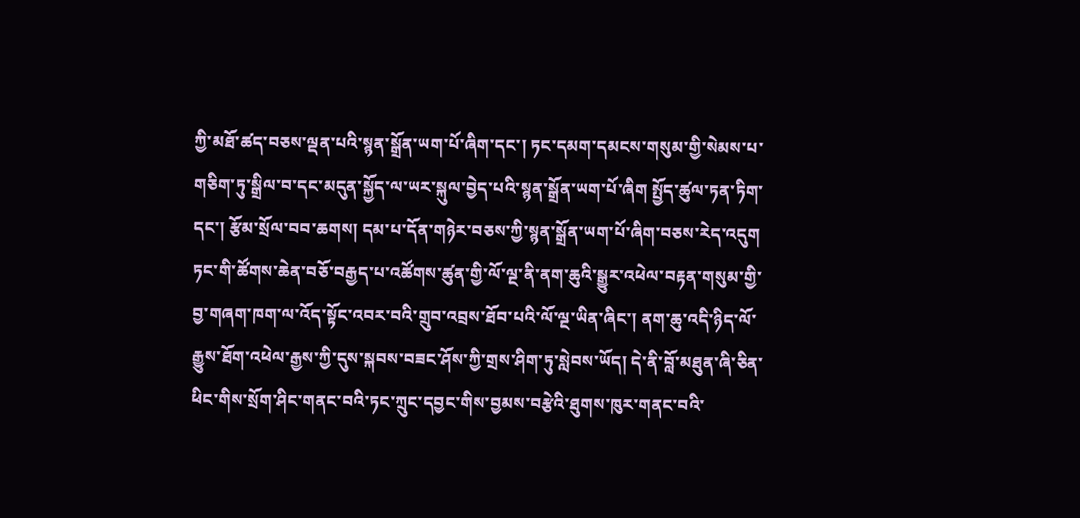ཀྱི་མཐོ་ཚད་བཅས་ལྡན་པའི་སྙན་སྒྲོན་ཡག་པོ་ཞིག་དང་། ཏང་དམག་དམངས་གསུམ་གྱི་སེམས་པ་གཅིག་ཏུ་སྒྲིལ་བ་དང་མདུན་སྐྱོད་ལ་ཡར་སྐུལ་བྱེད་པའི་སྙན་སྒྲོན་ཡག་པོ་ཞིག སྤྱོད་ཚུལ་ཏན་ཏིག་དང་། རྩོམ་སྲོལ་བབ་ཆགས། དམ་པ་དོན་གཉེར་བཅས་ཀྱི་སྙན་སྒྲོན་ཡག་པོ་ཞིག་བཅས་རེད་འདུག ཏང་གི་ཚོགས་ཆེན་བཅོ་བརྒྱད་པ་འཚོགས་ཚུན་གྱི་ལོ་ལྔ་ནི་ནག་ཆུའི་སྒྱུར་འཕེལ་བརྟན་གསུམ་གྱི་བྱ་གཞག་ཁག་ལ་འོད་སྟོང་འབར་བའི་གྲུབ་འབྲས་ཐོབ་པའི་ལོ་ལྔ་ཡིན་ཞིང་། ནག་ཆུ་འདི་ཉིད་ལོ་རྒྱུས་ཐོག་འཕེལ་རྒྱས་ཀྱི་དུས་སྐབས་བཟང་ཤོས་ཀྱི་གྲས་ཤིག་ཏུ་སླེབས་ཡོད། དེ་ནི་བློ་མཐུན་ཞི་ཅིན་ཕིང་གིས་སྲོག་ཤིང་གནང་བའི་ཏང་ཀྲུང་དབྱང་གིས་བྱམས་བརྩེའི་ཐུགས་ཁུར་གནང་བའི་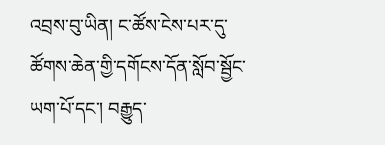འབྲས་བུ་ཡིན། ང་ཚོས་ངེས་པར་དུ་ཚོགས་ཆེན་གྱི་དགོངས་དོན་སློབ་སྦྱོང་ཡག་པོ་དང་། བརྒྱུད་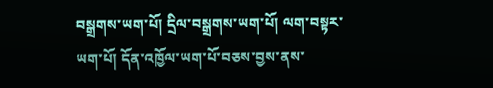བསྒྲགས་ཡག་པོ། དྲིལ་བསྒྲགས་ཡག་པོ། ལག་བསྟར་ཡག་པོ། དོན་འཁྱོལ་ཡག་པོ་བཅས་བྱས་ནས་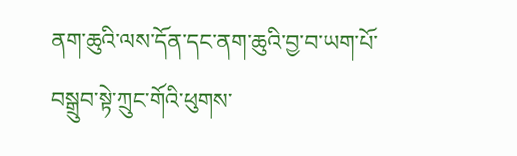ནག་ཆུའི་ལས་དོན་དང་ནག་ཆུའི་བྱ་བ་ཡག་པོ་བསྒྲུབ་སྟེ་ཀྲུང་གོའི་ཕུགས་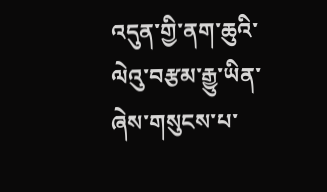འདུན་གྱི་ནག་ཆུའི་ལེའུ་བརྩམ་རྒྱུ་ཡིན་ཞེས་གསུངས་པ་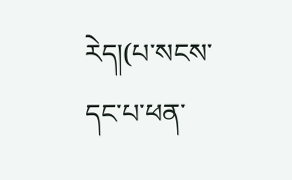རེད།(པ་སངས་དང་པ་ཕན་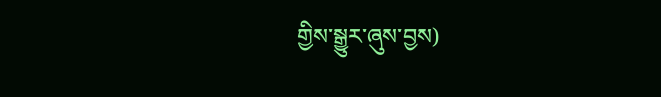གྱིས་སྒྱུར་ཞུས་བྱས)